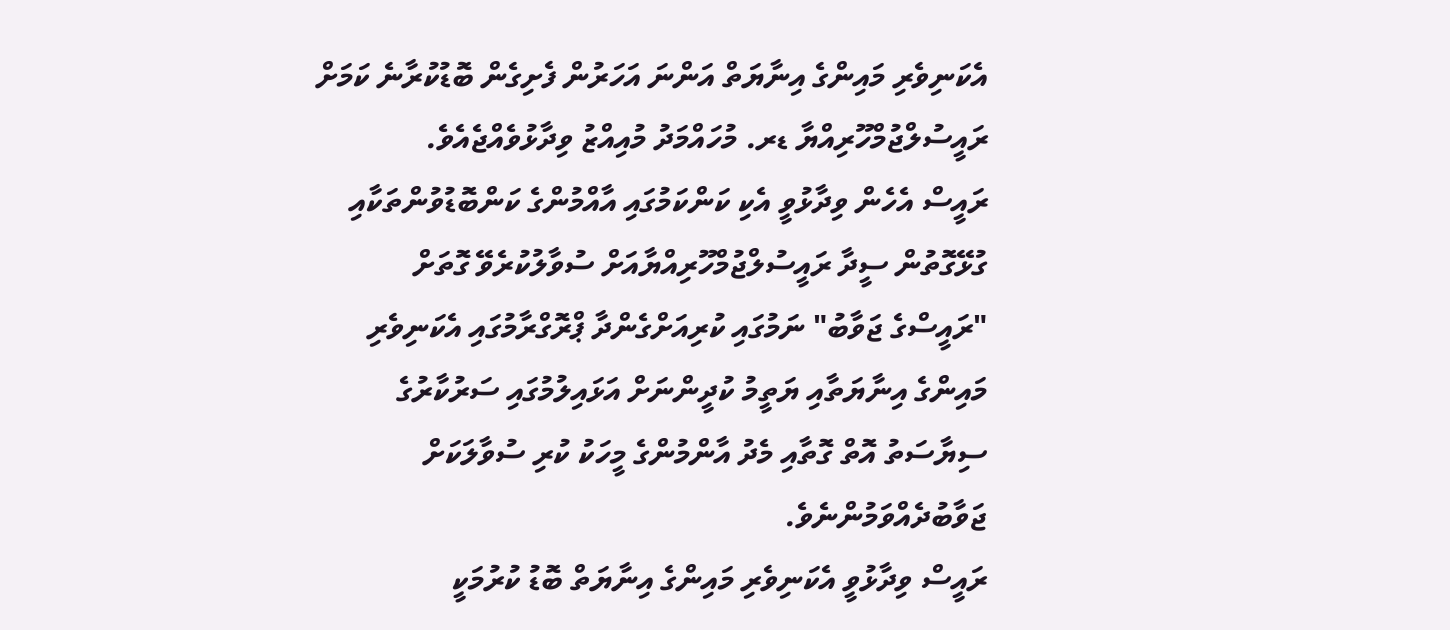އެކަނިވެރި މައިންގެ އިނާޔަތް އަންނަ އަހަރުން ފެށިގެން ބޮޑުކުރާނެ ކަމަށް ރައީސުލްޖުމްހޫރިއްޔާ ޑރ. މުހައްމަދު މުއިއްޒު ވިދާޅުވެއްޖެއެވެ.
ރައީސް އެހެން ވިދާޅުވީ އެކި ކަންކަމުގައި އާއްމުންގެ ކަންބޮޑުވުންތަކާއި ގުޅޭގޮތުން ސީދާ ރައީސުލްޖުމްހޫރިއްޔާއަށް ސުވާލުކުރެވޭ ގޮތަށް "ރައީސްގެ ޖަވާބު" ނަމުގައި ކުރިއަށްގެންދާ ޕްރޮގްރާމުގައި އެކަނިވެރި މައިންގެ އިނާޔަތާއި ޔަތީމު ކުދީންނަށް އަޅައިލުމުގައި ސަރުކާރުގެ ސިޔާސަތު އޮތް ގޮތާއި މެދު އާންމުންގެ މީހަކު ކުރި ސުވާލަކަށް ޖަވާބުދެއްވަމުންނެވެ.
ރައީސް ވިދާޅުވީ އެކަނިވެރި މައިންގެ އިނާޔަތް ބޮޑު ކުރުމަކީ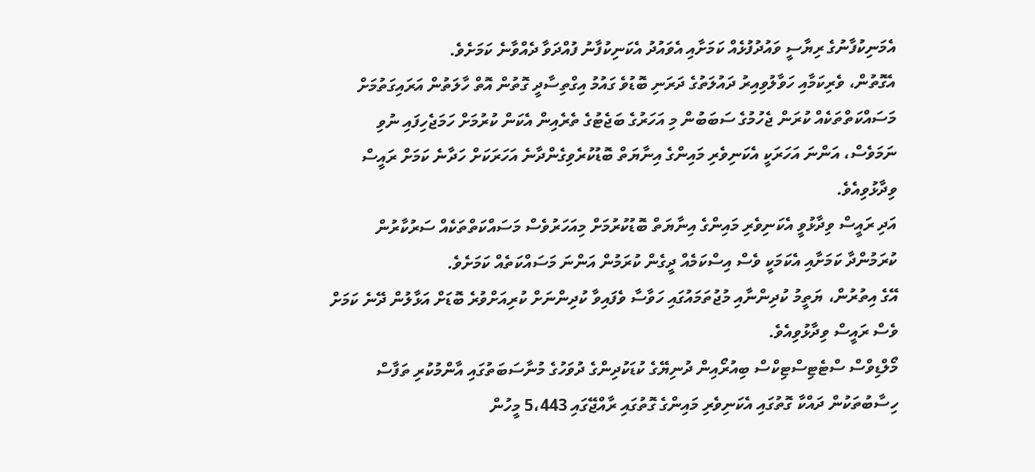އެމަނިކުފާނުގެ ރިޔާސީ ވައުދުފުޅެއް ކަމަށާއި އެވައުދު އެކަނިކުފާނު ފުއްދަވާ ދެއްވާނެ ކަމަށެވެ.
އެގޮތުން، ވެރިކަމާއި ހަވާލުވިއިރު ދައުލަތުގެ ދަރަނި ބޮޑުވެ ގައުމު އިގްތިސާދީ ގޮތުން އޮތް ހާލަތުން އަރައިގަތުމަށް މަސައްކަތްތަކެއް ކުރަން ޖެހުމުގެ ސަބަބުން މި އަހަރުގެ ބަޖެޓުގެ ތެރެއިން އެކަން ކުރުމަށް ހަމަޖެހިފައި ނުވި ނަމަވެސް، އަންނަ އަހަރަކީ އެކަނިވެރި މައިންގެ އިނާޔަތް ބޮޑުކުރެވިގެންދާނެ އަހަރަކަށް ހަދާނެ ކަމަށް ރައީސް ވިދާޅުވިއެވެ.
އަދި ރައީސް ވިދާޅުވީ އެކަނިވެރި މައިންގެ އިނާޔަތް ބޮޑުކުރުމަށް މިއަހަރުވެސް މަސައްކަތްތަކެއް ސަރުކާރުން ކުރަމުންދާ ކަމަށާއި އެކަމަކީ ވެސް އިސްކަމެއް ދީގެން ކުރަމުން އަންނަ މަސައްކަތެއް ކަމަށެވެ.
އޭގެ އިތުރުން، ޔަތީމު ކުދިންނާއި މުޖުތަމައުގައި ހަވާސާ ވެފައިވާ ކުދިންނަށް ކުރިއަށްވުރެ ބޮޑަށް އަޅާލުން ދޭނެ ކަމަށް ވެސް ރައީސް ވިދާޅުވިއެވެ.
މޯލްޑިވްސް ސްޓެޓިސްޓިކްސް ބިއުރޯއިން ދުނިޔޭގެ ކުޑަކުދިންގެ ދުވަހުގެ މުނާސަބަތުގައި އާންމުކުރި ތަފާސް ހިސާބުތަކުން ދައްކާ ގޮތުގައި އެކަނިވެރި މައިންގެ ގޮތުގައި ރާއްޖޭގައި 5،443 މީހުން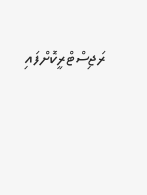ރަޖިސްޓްރީކޮށްފައި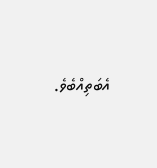އެބަތިއްބެވެ.